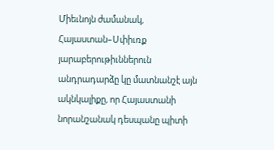Միեւնոյն ժամանակ, Հայաստան–Սփիւռք յարաբերութիւններուն անդրադարձը կը մատնանշէ այն ակնկալիքը, որ Հայաստանի նորանշանակ դեսպանը պիտի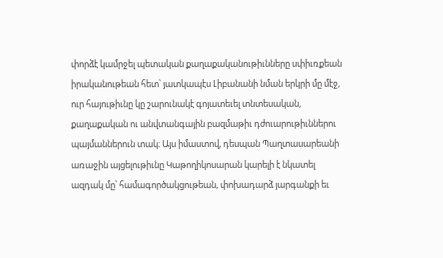փորձէ կամրջել պետական քաղաքականութիւնները սփիւռքեան իրականութեան հետ՝ յատկապէս Լիբանանի նման երկրի մը մէջ, ուր հայութիւնը կը շարունակէ գոյատեւել տնտեսական, քաղաքական ու անվտանգային բազմաթիւ դժուարութիւններու պայմաններուն տակ։ Այս իմաստով, դեսպան Պաղտասարեանի առաջին այցելութիւնը Կաթողիկոսարան կարելի է նկատել ազդակ մը՝ համագործակցութեան, փոխադարձ յարգանքի եւ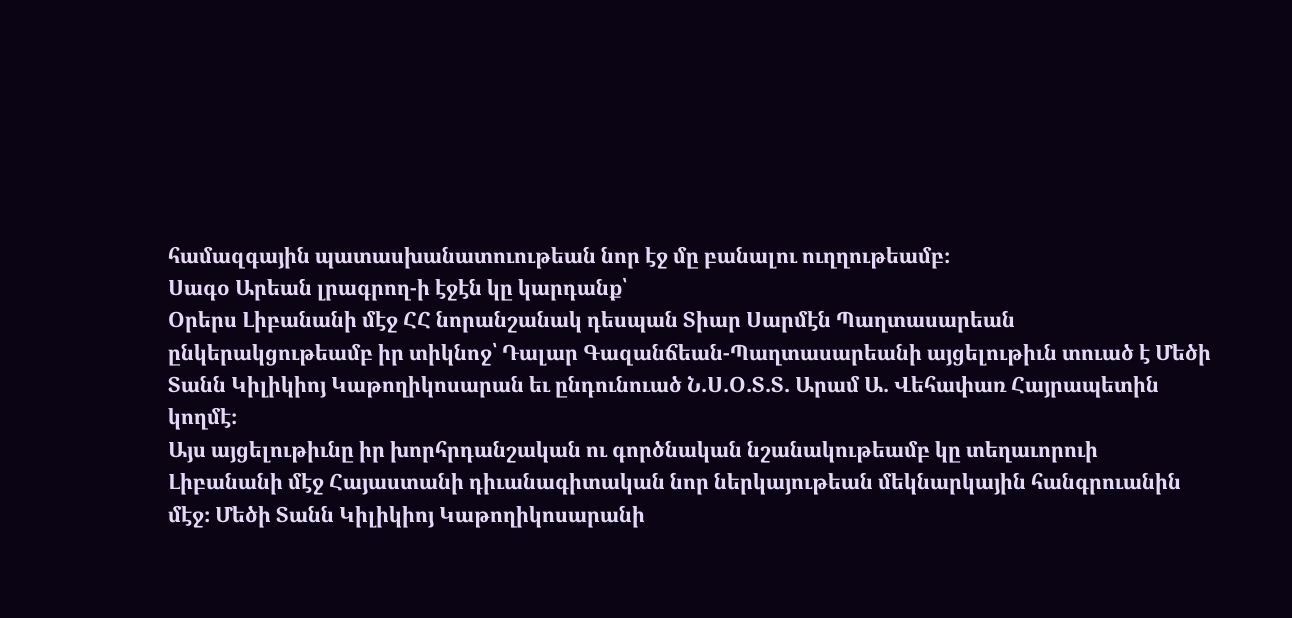համազգային պատասխանատուութեան նոր էջ մը բանալու ուղղութեամբ։
Սագօ Արեան լրագրող-ի էջէն կը կարդանք՝
Օրերս Լիբանանի մէջ ՀՀ նորանշանակ դեսպան Տիար Սարմէն Պաղտասարեան ընկերակցութեամբ իր տիկնոջ՝ Դալար Գազանճեան-Պաղտասարեանի այցելութիւն տուած է Մեծի Տանն Կիլիկիոյ Կաթողիկոսարան եւ ընդունուած Ն.Ս.Օ.Տ.Տ. Արամ Ա. Վեհափառ Հայրապետին կողմէ։
Այս այցելութիւնը իր խորհրդանշական ու գործնական նշանակութեամբ կը տեղաւորուի Լիբանանի մէջ Հայաստանի դիւանագիտական նոր ներկայութեան մեկնարկային հանգրուանին մէջ։ Մեծի Տանն Կիլիկիոյ Կաթողիկոսարանի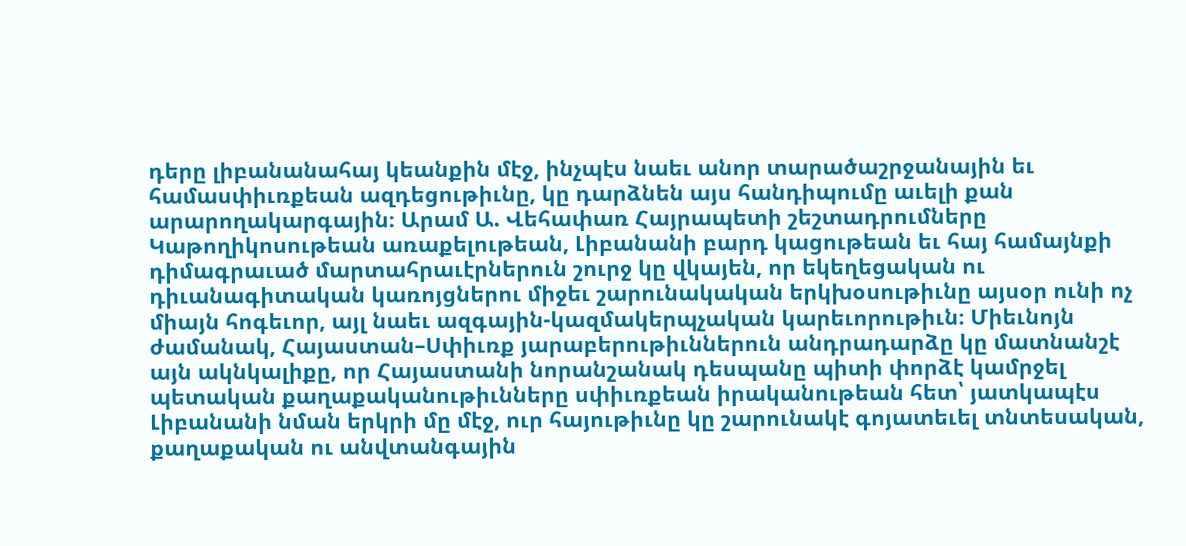դերը լիբանանահայ կեանքին մէջ, ինչպէս նաեւ անոր տարածաշրջանային եւ համասփիւռքեան ազդեցութիւնը, կը դարձնեն այս հանդիպումը աւելի քան արարողակարգային։ Արամ Ա. Վեհափառ Հայրապետի շեշտադրումները Կաթողիկոսութեան առաքելութեան, Լիբանանի բարդ կացութեան եւ հայ համայնքի դիմագրաւած մարտահրաւէրներուն շուրջ կը վկայեն, որ եկեղեցական ու դիւանագիտական կառոյցներու միջեւ շարունակական երկխօսութիւնը այսօր ունի ոչ միայն հոգեւոր, այլ նաեւ ազգային-կազմակերպչական կարեւորութիւն։ Միեւնոյն ժամանակ, Հայաստան–Սփիւռք յարաբերութիւններուն անդրադարձը կը մատնանշէ այն ակնկալիքը, որ Հայաստանի նորանշանակ դեսպանը պիտի փորձէ կամրջել պետական քաղաքականութիւնները սփիւռքեան իրականութեան հետ՝ յատկապէս Լիբանանի նման երկրի մը մէջ, ուր հայութիւնը կը շարունակէ գոյատեւել տնտեսական, քաղաքական ու անվտանգային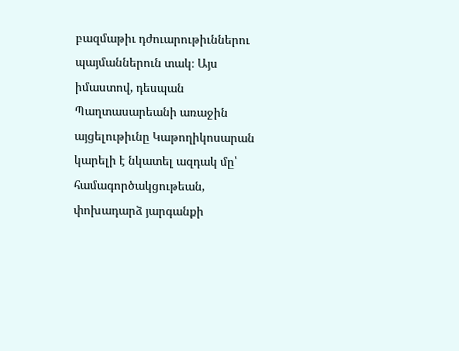բազմաթիւ դժուարութիւններու պայմաններուն տակ։ Այս իմաստով, դեսպան Պաղտասարեանի առաջին այցելութիւնը Կաթողիկոսարան կարելի է նկատել ազդակ մը՝ համագործակցութեան, փոխադարձ յարգանքի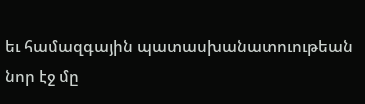եւ համազգային պատասխանատուութեան նոր էջ մը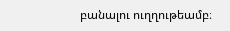բանալու ուղղութեամբ։